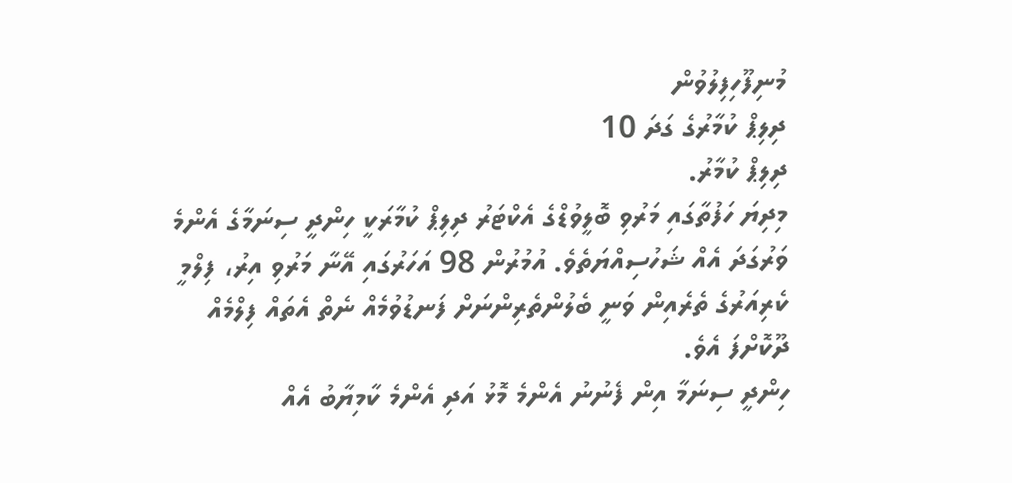މުނިފޫހިފިލުވުން
ދިލިޕް ކުމާރުގެ ގަދަ 10
ދިލިޕް ކުމާރު.
މިދިޔަ ހަފުތާގައި މަރުވި ބޮލީވުޑްގެ އެކްޓަރު ދިލިޕް ކުމާރަކީ ހިންދީ ސިނަމާގެ އެންމެ ވަރުގަދަ އެއް ޝަހުސިއްޔަތެވެ. އުމުރުން 98 އަހަރުގައި އޭނާ މަރުވި އިރު، ފިލްމީ ކެރިއަރުގެ ތެރެއިން ވަނީ ބެލުންތެރިންނަށް ފަނޑުވުމެއް ނެތް އެތައް ފިލްމެއް ދޫކޮށްފަ އެވެ.
ހިންދީ ސިނަމާ އިން ފެނުނު އެންމެ މޮޅު އަދި އެންމެ ކާމިޔާބު އެއް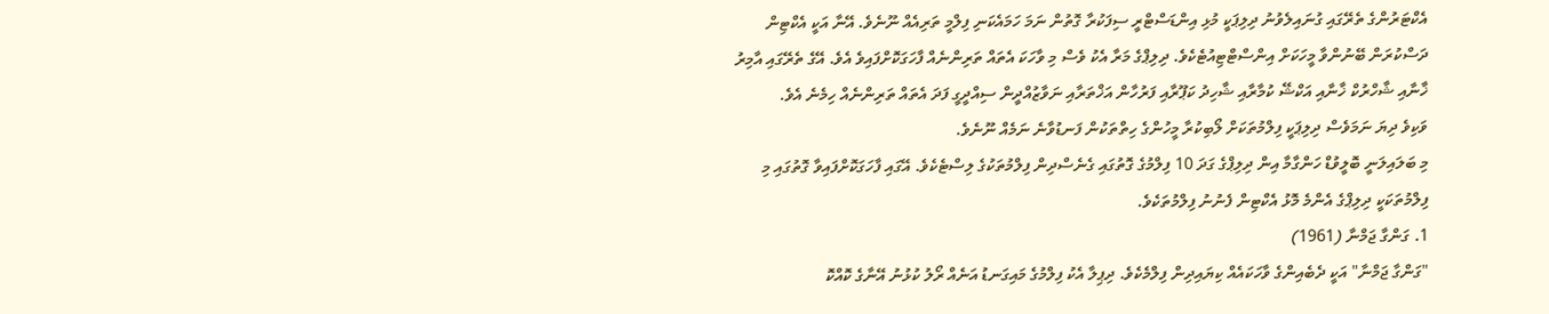އެކްޓަރުންގެ ތެރޭގައި ގުނައިލެވުނު ދިލިޕަކީ މުޅި އިންޑަސްޓްރީ ސިފަކުރާ ގޮތުން ނަމަ ހަމައެކަނި ފިލްމީ ތަރިއެއް ނޫނެވެ. އޭނާ އަކީ އެކްޓިން ދަސްކުރަން ބޭނުންވާ މީހަކަށް އިންސްޓްޓިއުޓެކެވެ. ދިލިޕްގެ މަރާ އެކު ވެސް މި ވާހަކަ އެތައް ތަރިންނެއް ފާހަގަކޮށްފައިވެ އެވެ. އޭގެ ތެރޭގައި އާމިރު ޚާނާއި ޝާހްރުކް ޚާނާއި އަކްޝޭ ކުމާރާއި ޝާހިދު ކަޕޫރާއި ފަރުހާން އަޚްތަރާއި ނަވާޒުއްދީން ސިއްދީގީ ފަދަ އެތައް ތަރިންނެއް ހިމެނެ އެވެ.
ވަކިވެ ދިޔަ ނަމަވެސް ދިލިޕަކީ ފިލްމުތަކަށް ލޯބިކުރާ މީހުންގެ ހިތްތަކުން ފަނޑުވާނެ ނަމެއް ނޫނެވެ.
މި ބަލައިލަނީ ބޮލީވުޑް ހަންގާމާ އިން ދިލިޕްގެ ގަދަ 10 ފިލްމުގެ ގޮތުގައި ގެނެސްދިން ފިލްމުތަކުގެ ލިސްޓެކެވެ. އޭގައި ފާހަގަކޮށްފައިވާ ގޮތުގައި މި ފިލްމުތަކަކީ ދިލިޕްގެ އެންމެ މޮޅު އެކްޓިން ފެނުނު ފިލްމުތަކެވެ.
1. ގަންގާ ޖަމްނާ (1961)
"ގަންގާ ޖަމްނާ" އަކީ ދެބެއިންގެ ވާހަކައެއް ކިޔައިދިން ފިލްމެކެވެ. ދިޕިލާ އެކު ފިލްމުގެ މައިގަނޑު އަނެއް ރޯލު ކުޅުނު އޭނާގެ ކޮއްކޮ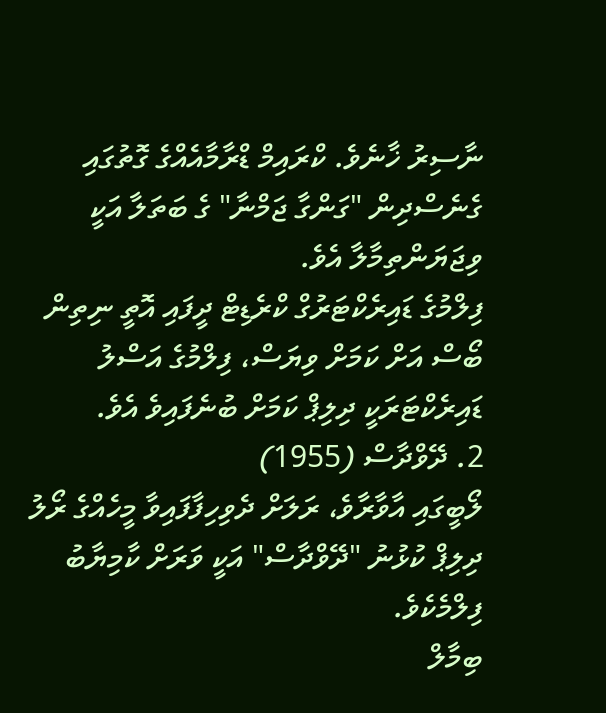ނާސިރު ޚާނެވެ. ކްރައިމް ޑްރާމާއެއްގެ ގޮތުގައި ގެނެސްދިން "ގަންގާ ޖަމްނާ" ގެ ބަތަލާ އަކީ ވިޖަޔަންތިމާލާ އެވެ.
ފިލްމުގެ ޑައިރެކްޓަރުގް ކްރެޑިޓް ދީފައި އޮތީ ނިތިން ބޯސް އަށް ކަމަށް ވިޔަސް، ފިލްމުގެ އަސްލު ޑައިރެކްޓަރަކީ ދިލިޕް ކަމަށް ބުނެފައިވެ އެވެ.
2. ދޭވްދާސް (1955)
ލޯބީގައި އާވާރާވެ، ރަލަށް ދެވިހިފާފައިވާ މީހެއްގެ ރޯލު ދިލިޕް ކުޅުނު "ދޭވްދާސް" އަކީ ވަރަށް ކާމިޔާބު ފިލްމެކެވެ.
ބިމާލް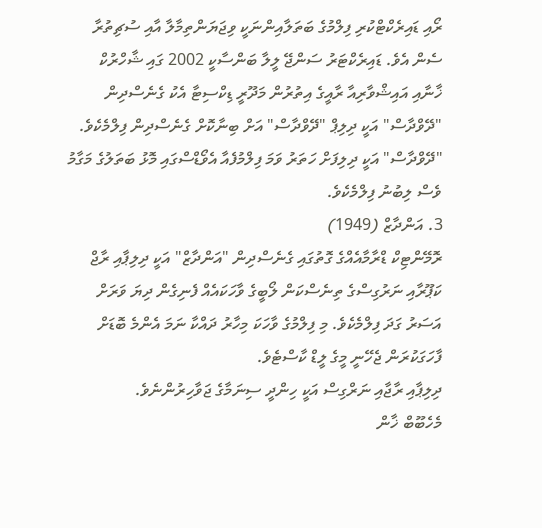ރޯއި ޑައިރެކްޓްކުރި ފިލްމުގެ ބަތަލާއިންނަކީ ވިޖަޔަންތިމާލާ އާއި ސުޗިތުރާ ސެން އެވެ. ޑައިރެކްޓަރު ސަންޖޭ ލީލާ ބަންސާކީ 2002 ގައި ޝާހްރުކް ޚާނާއި އައިޝްވާރިއާ ރާއީގެ އިތުރުން މަދޫރީ ޑިކްސިޓާ އެކު ގެނެސްދިން "ދޭވްދާސް" އަކީ ދިލިޕް "ދޭވްދާސް" އަށް ބިނާކޮށް ގެނެސްދިން ފިލްމެކެވެ.
"ދޭވްދާސް" އަކީ ދިލިފަށް ހަތަރު ވަމަ ފިލްމުފެއާ އެވޯޑްސްގައި މޮޅު ބަތަލުގެ މަގާމު ވެސް ލިބުނު ފިލްމެކެވެ.
3. އަންދާޒް (1949)
ރޮމޭންޓިކް ޑްރާމާއެއްގެ ގޮތުގައި ގެނެސްދިން "އަންދާޒް" އަކީ ދިލިޕާއި ރާޖް ކަޕޫރާއި ނަރުގިސްގެ ތިނެސްކަން ލޯބީގެ ވާހަކައެއް ފެނިގެން ދިޔަ ވަރަށް އަސަރު ގަދަ ފިލްމެކެވެ. މި ފިލްމުގެ ވާހަކަ މިހާރު ދައްކާ ނަމަ އެންމެ ބޮޑަށް ފާހަގަކުރަން ޖެހޭނީ މީގެ ލީޑް ކާސްޓެވެ.
ދިލިޕާއި ރާޖާއި ނަރްގިސް އަކީ ހިންދީ ސިނަމާގެ ޖަވާހިރުންނެވެ.
މެހެބޫބް ޚާން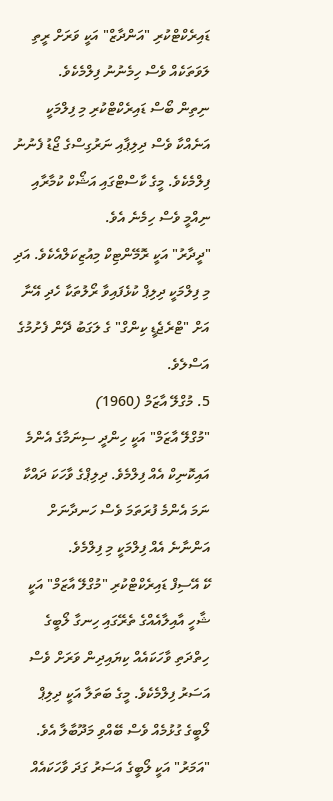ޑައިރެކްޓްކުރި "އަންދާޒް" އަކީ ވަރަށް ރީތި ލަވަތަކެއް ވެސް ހިމެނުނު ފިލްމެކެވެ.
ނިތިން ބޯސް ޑައިރެކްޓްކުރި މި ފިލްމަކީ އަނެއްކާ ވެސް ދިލިޕާއި ނަރުގިސްގެ ޖޯޑު ފެނުނު ފިލްމެކެވެ. މީގެ ކާސްޓްގައި އަޝޯކް ކުމާރާއި ނިއްމީ ވެސް ހިމެނެ އެވެ.
"ދީދާރު" އަކީ ރޮމޭންޓިކް މިއުޒިކަލްއެކެވެ. އަދި މި ފިލްމަކީ ދިލިޕް ކުޅެފައިވާ ރޯލުތަކާ ހެދި އޭނާ އަށް "ޓްރެޖެޑީ ކިންގް" ގެ ލަގަބު ދޭން ފެށުމުގެ އަސްލެވެ.
5. މުގްލޭ އާޒަމް (1960)
"މުގްލޭ އާޒަމް" އަކީ ހިންދީ ސިނަމާގެ އެންމެ އައިކޮނިކް އެއް ފިލްމެވެ. ދިލިޕްގެ ވާހަކަ ދައްކާ ނަމަ އެންމެ ފުރަތަމަ ވެސް ހަނދާނަށް އަންނާނެ އެއް ފިލްމަކީ މި ފިލްމެވެ.
ކޭ އޭސިފް ޑައިރެކްޓްކުރި "މުގްލޭ އާޒަމް" އަކީ ޝާހީ އާއިލާއެއްގެ ތެރޭގައި ހިނގާ ލޯބީގެ ހިތްދަތި ވާހަކައެއް ކިޔައިދިން ވަރަށް ވެސް އަސަރު ފިލްމެކެވެ. މީގެ ބަތަލާ އަކީ ދިލިޕް ލޯބީގެ ގުޅުމެއް ވެސް ބޭއްވި މަދޫބާލާ އެވެ.
"އަމަރު" އަކީ ލޯބީގެ އަސަރު ގަދަ ވާހަކައެއް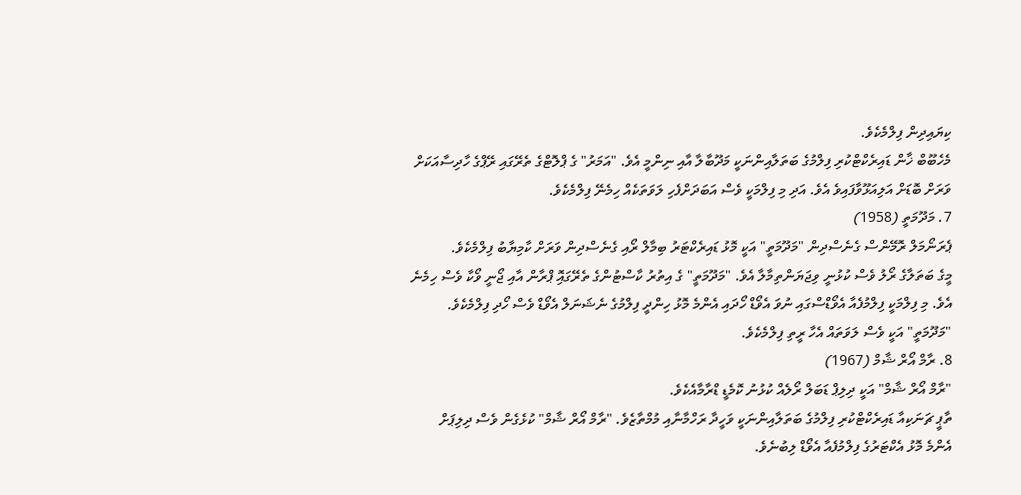ކިޔައިދިން ފިލްމެކެވެ.
މެހެބޫބް ޚާން ޑައިރެކްޓްކުރި ފިލްމުގެ ބަތަލާއިންނަކީ މަދޫބާލާ އާއި ނިންމީ އެވެ. "އަމަރު" ގެ ޕްލޮޓްގެ ތެރޭގައި ރޭޕްގެ ހާދިސާއަކަށް ވަރަށް ބޮޑަށް އަލިއަޅޫވާފައިވެ އެވެ. އަދި މި ފިލްމަކީ ވެސް އަބަދަށްފެހި ލަވަތަކެއް ހިމެނޭ ފިލްމެކެވެ.
7. މަދޫމަތީ (1958)
ޕެރަނޯމަލް ރޮމޭންސް ގެނެސްދިން "މަދޫމަތީ" އަކީ މޮޅު ޑައިރެކްޓަރު ބިމާލް ރޯއި ގެނެސްދިން ވަރަށް ކާމިޔާބު ފިލްމެކެވެ.
މީގެ ބަތަލާގެ ރޯލު ވެސް ކުޅުނީ ވިޖަޔަންތިމާލާ އެވެ. "މަދޫމަތީ" ގެ އިތުރު ކާސްޓުންގެ ތެރޭގައޮި ޕްރާން އާއި ޖޯނީ ވޯކާ ވެސް ހިމެނެ އެވެ. މި ފިލްމަކީ ފިލްމުފެއާ އެވޯޑްސްގައި ނުވަ އެވޯޑް ހޯދައި އެންމެ މޮޅު ހިންދީ ފިލްމުގެ ނެޝަނަލް އެވޯޑް ވެސް ހޯދި ފިލްމެކެވެ.
"މަދޫމަތީ" އަކީ ވެސް ލަވަތައް އެހާ ރީތި ފިލްމެކެވެ.
8. ރާމް އޯރް ޝާމް (1967)
"ރާމް އޯރް ޝާމް" އަކީ ދިލިޕް ޑަބަލް ރޯލެއް ކުޅުނު ކޮމެޑީ ޑްރާމާއެކެވެ.
ތާޕީ ޗަނަކިއާ ޑައިރެކްޓްކުރި ފިލްމުގެ ބަތަލާއިންނަކީ ވަހީދާ ރަހްމާނާއި މުމްތާޒެވެ. "ރާމް އޯރް ޝާމް" ކުޅެގެން ވެސް ދިލިޕަށް އެންމެ މޮޅު އެކްޓަރުގެ ފިލްމުފެއާ އެވޯޑް ލިބުނެވެ.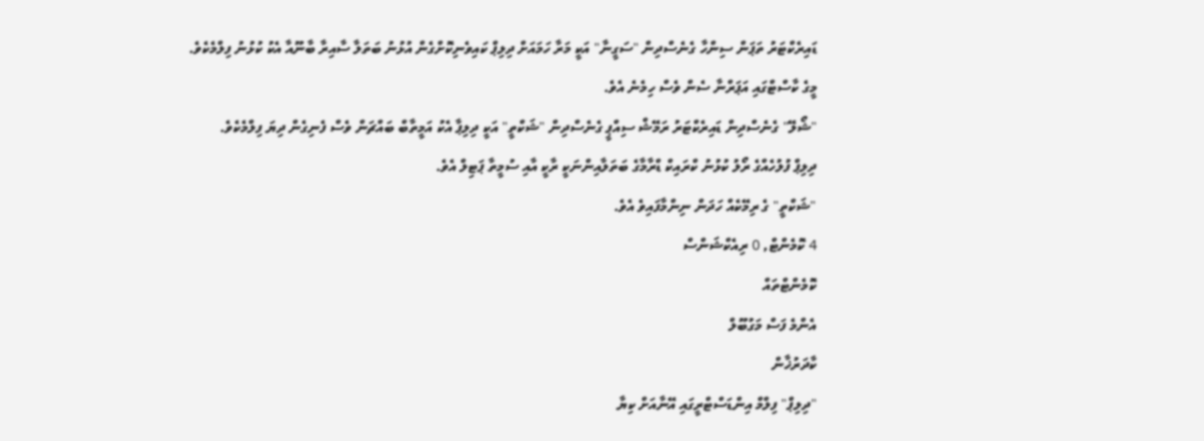ޑައިރެކްޓަރު ތަޕަން ސިންހާ ގެނެސްދިން "ސަގީނާ" އަކީ މަރާ ހަމައަށް ދިލިޕް ކައިވެނިކޮށްގެން އުޅުނު ބަތަލާ ސާއިރާ ބާނޫއާ އެކު ކުޅުނު ފިލްމެކެވެ.
މީގެ ކާސްޓްގައި އަޕަރްނާ ސެން ވެސް ހިމެނެ އެވެ.
"ޝޯލޭ" ގެނެސްދިން ޑައިރެކްޓަރު ރަމޭޝް ސިއްޕީ ގެނެސްދިން "ޝަކްތީ" އަކީ ދިލިޕާ އެކު އަމީތާބް ބައްޗަން ވެސް ފެނިގެން ދިޔަ ފިލްމެކެވެ.
ދިލިޕް ފުލުހެއްގެ ރޯލު ކުޅުނު ކްރައިކް ޑްރާމާގެ ބަތަލާއިންނަކީ ރާކީ އާއި ސުމީތާ ޕަޓިލް އެވެ.
"ޝަކްތީ" ގެ ރިމޭކެއް ހަދަން ނިންމާފައިވެ އެވެ.
4 ކޮމެންޓް, 0 ރިއެކްޝަންސް
ކޮމެންޓްތައް
އެންމެ ފަސް މަގުބޫލް
ކާދަރުޚާން
"ދިލިޕް" ފިލްމް އިންޑަސްޓްރީގައި އޭނާއަށް ކިޔާ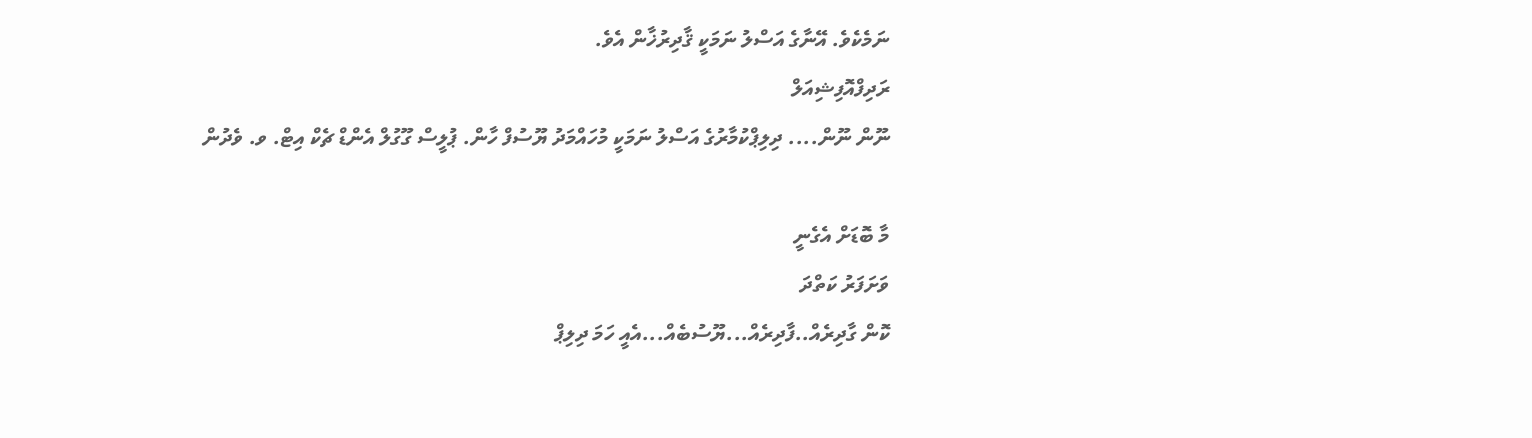ނަމެކެވެ. އޭނާގެ އަސްލު ނަމަކީ ޤާދިރުޚާން އެވެ.
ރަދިފްއޮފިޝިއަލް
ނޫން ނޫން.... ދިލިޕްކުމާރުގެ އަސްލު ނަމަކީ މުހައްމަދު ޔޫސުފް ހާން. ޕުލީސް ގޫގުލް އެންޑް ޗެކް އިޓް. ވ. ވެދުން

މާ ބޮޑަށް އެގެނީ
ވަށަފަރު ކަތްދަ
ކޮން ގާދިރެއް..ފާދިރެއް...ޔޫސުބެއް...އެއީ ހަމަ ދިލިޕް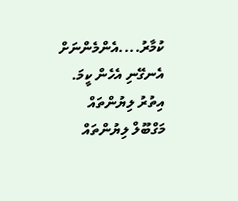ކުމާރު....އެންމެންނަށް އެނގޭނި އެހެން ކީމަ.
އިތުރު ލިޔުންތައް
މަގްބޫލް ލިޔުންތައް